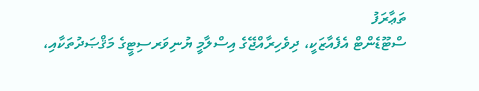ތަޢާރަފު
ސްޓޫޑެންޓް އެފެއާޒަކީ، ދިވެހިރާއްޖޭގެ އިސްލާމީ ޔުނިވަރސިޓީގެ މަޤްޞަދުތަކާއި،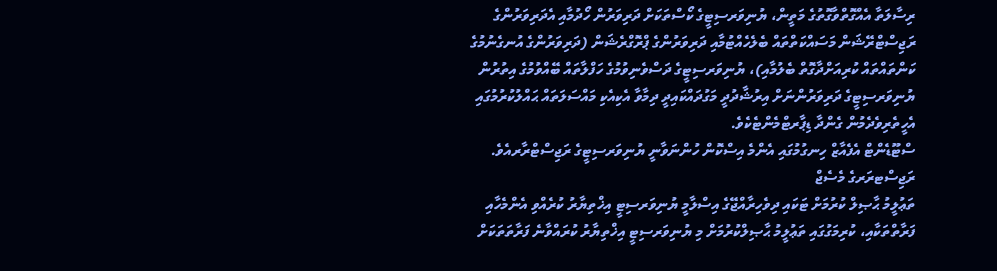ރިސާލަތާ އެއްގޮތްވާގޮތުގެ މަތީން، ޔުނިވަރސިޓީގެ ކޯސްތަކަށް ދަރިވަރުން ހޯދުމާއި އެދަރިވަރުންގެ ރަޖިސްޓްރޭޝަން މަސައްކަތްތައް ބެލެހެއްޓުމާއި ދަރިވަރުންގެ ޕްރޮގްރެޝަން (ދަރިވަރުންގެ އުނގެނުމުގެ ކަންތައްތައް ކުރިއަށްދާގޮތް ބެލުމާއި)، ޔުނިވަރސިޓީގެ ދަސްވެނިވުމުގެ ހަފްލާތައް ބޭއްވުމުގެ އިތުރުން ޔުނިވަރސިޓީގެ ދަރިވަރުންނަށް އިރުޝާދުދީ މަގުދައްކައިދީ ދިމާވާ އެކިއެކި މައްސަލަތައް ޙައްލުކުރުމުގައި އެހީތެރިވެދެމުން ގެންދާ ޑިޕާރޓްމެންޓެކެވެ.
ސްޓޫޑެންޓް އެފެއާޒް ހިނގުމުގައި އެންމެ އިސްކޮން ހުންނަވާނީ ޔުނިވަރސިޓީގެ ރަޖިސްޓްރާރއެވެ.
ރަޖިސްޓރަރގެ މެސެޖް
ތަޢުލީމު ޙާޞިލް ކުރުމަށް ޓަކައި ދިވެހިރާއްޖޭގެ އިސްލާމީ ޔުނިވަރސިޓީ އިޚްތިޔާރު ކުރެއްވި އެންމެހާއި ފަރާތްތަކާއި، ކުރިމަގުގައި ތަޢުލީމު ޙާޞިލްކުރުމަށް މި ޔުނިވަރސިޓީ އިޚްތިޔާރު ކުރައްވާނެ ފަރާތަތަކަށް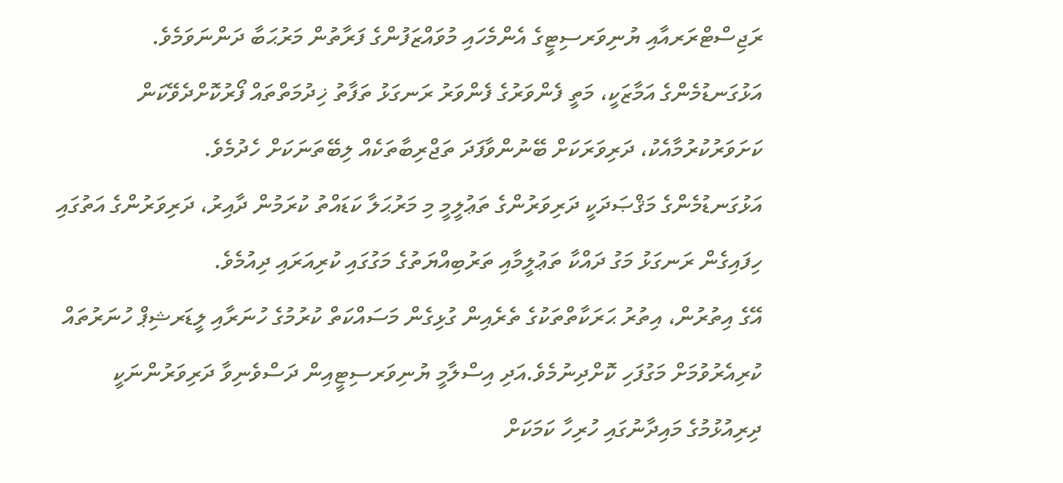ރަޖިސްޓްރަރއާއި ޔުނިވަރސިޓީގެ އެންމެހައި މުވައްޒަފުންގެ ފަރާތުން މަރުޙަބާ ދަންނަވަމެވެ.
އަޅުގަނޑުމެންގެ އަމާޒަކީ، މަތީ ފެންވަރުގެ ފެންވަރު ރަނގަޅު ތަފާތު ޚިދުމަތްތައް ފޯރުކޮށްދެވޭކަން ކަށަވަރުކުރުމާއެކު، ދަރިވަރަކަށް ބޭނުންވާފަދަ ތަޖްރިބާތަކެއް ލިބޭތަނަކަށް ހެދުމެވެ.
އަޅުގަނޑުމެންގެ މަޤްޞަދަކީ ދަރިވަރުންގެ ތަޢުލީމީ މި މަރުޙަލާ ކަޑައްތު ކުރަމުން ދާއިރު، ދަރިވަރުންގެ އަތުގައި ހިފައިގެން ރަނގަޅު މަގު ދައްކާ ތަޢުލީމާއި ތަރުބިއްޔަތުގެ މަގުގައި ކުރިއަރައި ދިއުމެވެ.
އޭގެ އިތުރުން، އިތުރު ޙަރަކާތްތަކުގެ ތެރެއިން ގުޅިގެން މަސައްކަތް ކުރުމުގެ ހުނަރާއި ލީޑަރޝިޕް ހުނަރުތައް ކުރިއެރުވުމަށް މަގުފަހި ކޮށްދިނުމެވެ.އަދި އިސްލާމީ ޔުނިވަރސިޓީއިން ދަސްވެނިވާ ދަރިވަރުންނަކީ ދިރިއުޅުމުގެ މައިދާނުގައި ހުރިހާ ކަމަކަށް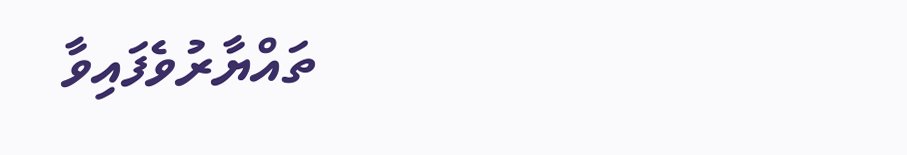ތައްޔާރުވެފައިވާ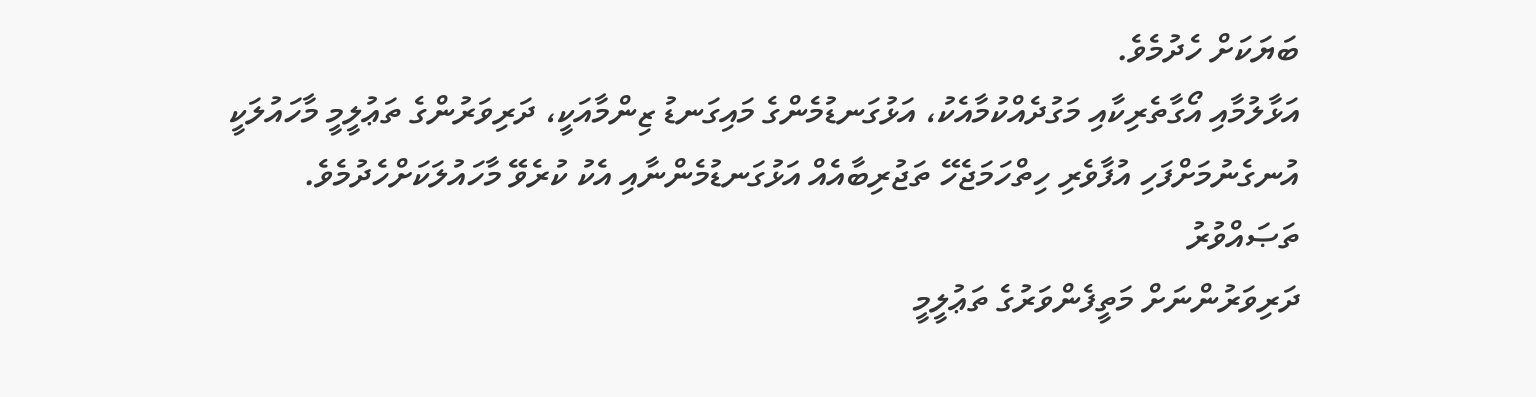ބަޔަކަށް ހެދުމެވެ.
އަޅާލުމާއި އޯގާތެރިކާއި މަގުދެއްކުމާއެކު، އަޅުގަނޑުމެންގެ މައިގަނޑު ޒިންމާއަކީ، ދަރިވަރުންގެ ތަޢުލީމީ މާހައުލަކީ އުނގެނުމަށްފަހި އުފާވެރި ހިތްހަމަޖެހޭ ތަޖުރިބާއެއް އަޅުގަނޑުމެންނާއި އެކު ކުރެވޭ މާހައުލަކަށްހެދުމެވެ.
ތަޞައްވުރު
ދަރިވަރުންނަށް މަތީފެންވަރުގެ ތަޢުލީމީ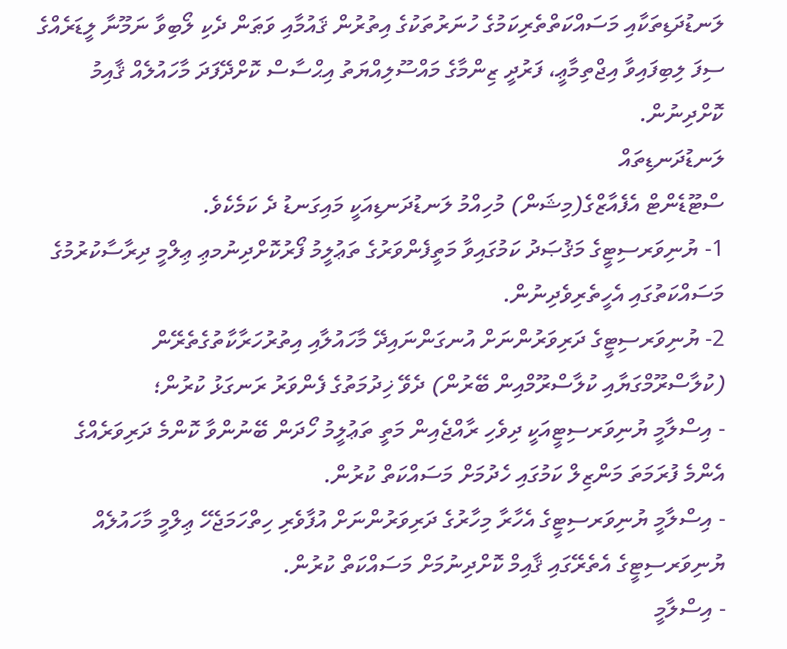ލަނޑުދަޑިތަކާއި މަސައްކަތްތެރިކަމުގެ ހުނަރުތަކުގެ އިތުރުން ޤައުމާއި ވަޠަން ދެކި ލޯބިވާ ނަމޫނާ ލީޑަރެއްގެ ސިފަ ލިބިފައިވާ އިޖްތިމާޢީ، ފަރުދީ ޒިންމާގެ މައްސޫލިއްޔަތު އިޙްސާސް ކޮށްދޭފަދަ މާހައުލެއް ޤާއިމު ކޮށްދިނުން.
ލަނޑުދަނޑިތައް
ސްޓޫޑެންޓް އެފެއާޒްގެ(މިޝަން) މުހިއްމު ލަނޑުދަނޑިއަކީ މައިގަނޑު ދެ ކަމެކެވެ.
1- ޔުނިވަރސިޓީގެ މަޤުޞަދު ކަމުގައިވާ މަތީފެންވަރުގެ ތަޢުލީމު ފޯރުކޮށްދިނުމޢި ޢިލްމީ ދިރާސާކުރުމުގެ މަސައްކަތުގައި އެހީތެރިވެދިނުން.
2- ޔުނިވަރސިޓީގެ ދަރިވަރުންނަށް އުނގަންނައިދޭ މާހައުލާއި އިތުރުހަރާކާތުގެތެރޭން (ކުލާސްރޫމްގަޔާއި ކުލާސްރޫމްއިން ބޭރުން) ދެވޭ ޚިދުމަތުގެ ފެންވަރު ރަނގަޅު ކުރުން؛
- އިސްލާމީ ޔުނިވަރސިޓީއަކީ ދިވެހި ރާއްޖެއިން މަތީ ތަޢުލީމު ހޯދަން ބޭނުންވާ ކޮންމެ ދަރިވަރެއްގެ އެންމެ ފުރަމަތަ މަންޒިލް ކަމުގައި ހެދުމަށް މަސައްކަތް ކުރުން.
- އިސްލާމީ ޔުނިވަރސިޓީގެ އެހާރާ މިހާރުގެ ދަރިވަރުންނަށް އުފާވެރި ހިތްހަމަޖެހޭ ޢިލްމީ މާހައުލެއް ޔުނިވަރސިޓީގެ އެތެރޭގައި ޤާއިމް ކޮށްދިނުމަށް މަސައްކަތް ކުރުން.
- އިސްލާމީ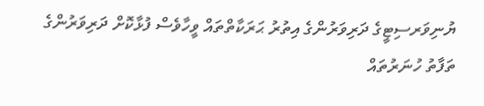ޔުނިވަރސިޓީގެ ދަރިވަރުންގެ އިތުރު ޙަރަކާތްތައް ވީހާވެސް ފުޅާކޮށް ދަރިވަރުންގެ ތަފާތު ހުނަރުތައް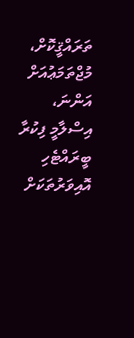ތަރައްޤީކޮށް، މުޖްތަމަޢުއަށް އަންނަ، އިސްލާމީ ފިކުރާ ބީރައްޓެހި އޮއިވަރުތަކަށް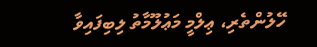ހޭލުންތެރި، ޢިލްމީ މަޢުލޫމާތު ލިބިފައިވާ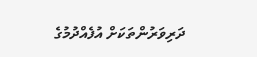ދަރިވަރުންތަކަށް އުފެއްދުމުގެ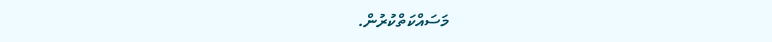މަސައްކަތްކުރުން.